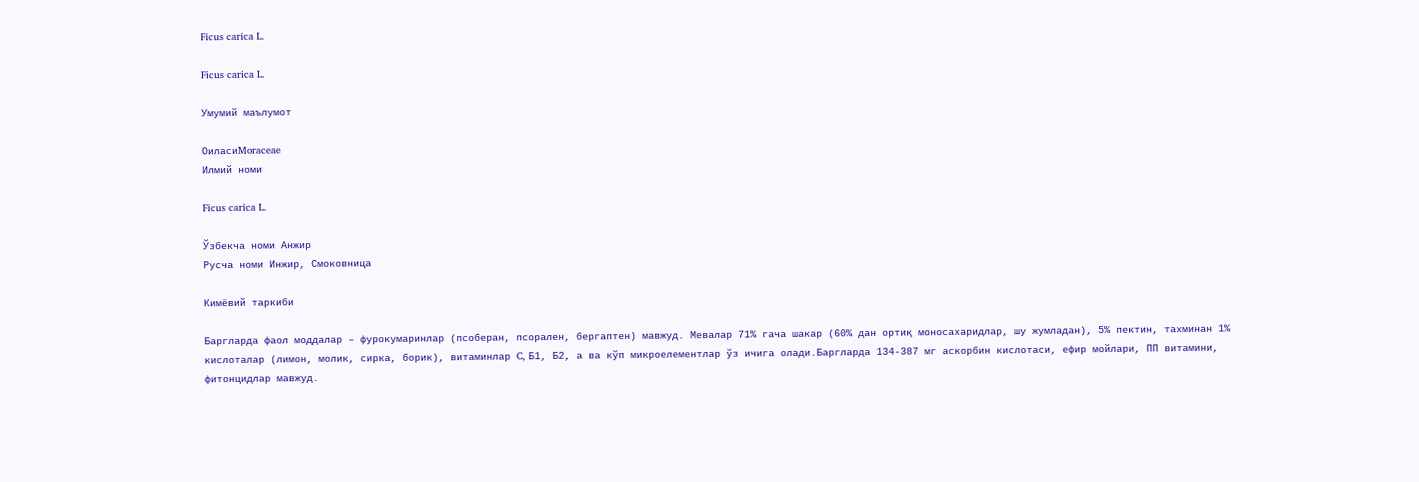Ficus carica L.

Ficus carica L.

Умумий маълумот

ОиласиMoraceae
Илмий номи

Ficus carica L.

Ўзбекча номи Анжир
Русча номи Инжир, Смоковница

Кимёвий таркиби

Баргларда фаол моддалар – фурокумаринлар (псоберан, псорален, бергаптен) мавжуд. Мевалар 71% гача шакар (60% дан ортиқ моносахаридлар, шу жумладан), 5% пектин, тахминан 1% кислоталар (лимон, молик, сирка, борик), витаминлар C, Б1, Б2, а ва кўп микроелементлар ўз ичига олади.Баргларда 134-387 мг аскорбин кислотаси, ефир мойлари, ПП витамини, фитонцидлар мавжуд.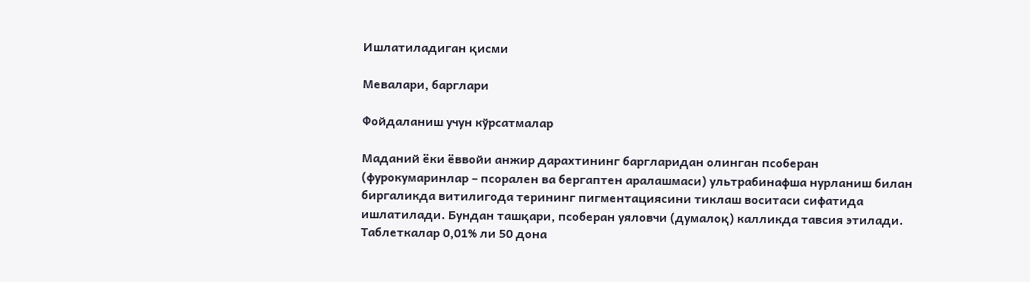Ишлатиладиган қисми

Мевалари, барглари

Фойдаланиш учун кўрсатмалар

Маданий ёки ёввойи анжир дарахтининг баргларидан олинган псоберан (фурокумаринлар – псорален ва бергаптен аралашмаси) ультрабинафша нурланиш билан биргаликда витилигода терининг пигментациясини тиклаш воситаси сифатида ишлатилади. Бундан ташқари, псоберан уяловчи (думалоқ) калликда тавсия этилади. Таблеткалар 0,01% ли 50 дона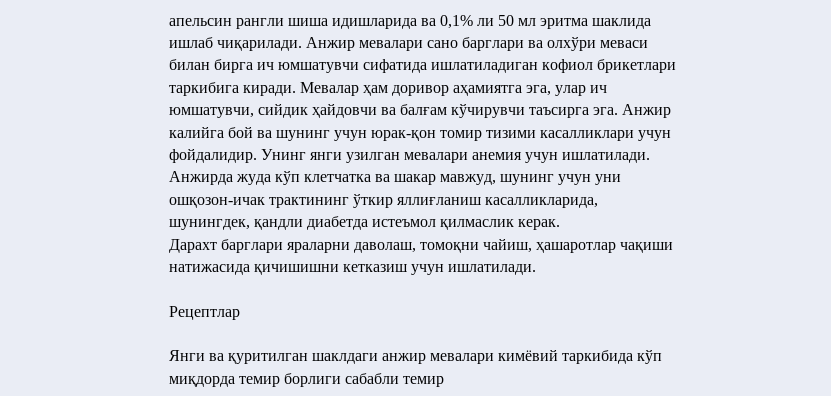апельсин рангли шиша идишларида ва 0,1% ли 50 мл эритма шаклида ишлаб чиқарилади. Анжир мевалари сано барглари ва олхўри меваси билан бирга ич юмшатувчи сифатида ишлатиладиган кофиол брикетлари таркибига киради. Мевалар ҳам доривор аҳамиятга эга, улар ич юмшатувчи, сийдик ҳайдовчи ва балғам кўчирувчи таъсирга эга. Анжир калийга бой ва шунинг учун юрак-қон томир тизими касалликлари учун фойдалидир. Унинг янги узилган мевалари анемия учун ишлатилади. Анжирда жуда кўп клетчатка ва шакар мавжуд, шунинг учун уни ошқозон-ичак трактининг ўткир яллиғланиш касалликларида, шунингдек, қандли диабетда истеъмол қилмаслик керак.
Дарахт барглари яраларни даволаш, томоқни чайиш, ҳашаротлар чақиши натижасида қичишишни кетказиш учун ишлатилади.

Рецептлар

Янги ва қуритилган шаклдаги анжир мевалари кимёвий таркибида кўп миқдорда темир борлиги сабабли темир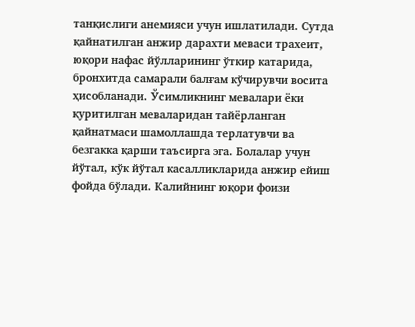танқислиги анемияси учун ишлатилади. Сутда қайнатилган анжир дарахти меваси трахеит, юқори нафас йўлларининг ўткир катарида, бронхитда самарали балғам кўчирувчи восита ҳисобланади. Ўсимликнинг мевалари ёки қуритилган меваларидан тайёрланган қайнатмаси шамоллашда терлатувчи ва безгакка қарши таъсирга эга. Болалар учун йўтал, кўк йўтал касалликларида анжир ейиш фойда бўлади. Калийнинг юқори фоизи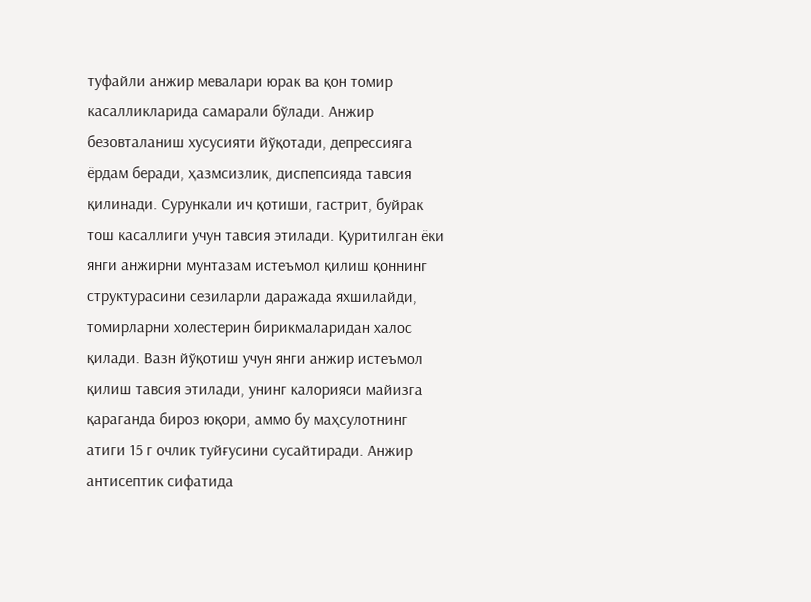туфайли анжир мевалари юрак ва қон томир касалликларида самарали бўлади. Анжир безовталаниш хусусияти йўқотади, депрессияга ёрдам беради, ҳазмсизлик, диспепсияда тавсия қилинади. Сурункали ич қотиши, гастрит, буйрак тош касаллиги учун тавсия этилади. Қуритилган ёки янги анжирни мунтазам истеъмол қилиш қоннинг структурасини сезиларли даражада яхшилайди, томирларни холестерин бирикмаларидан халос қилади. Вазн йўқотиш учун янги анжир истеъмол қилиш тавсия этилади, унинг калорияси майизга қараганда бироз юқори, аммо бу маҳсулотнинг атиги 15 г очлик туйғусини сусайтиради. Анжир антисептик сифатида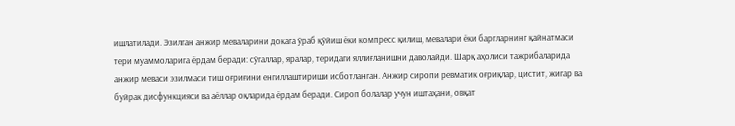ишлатилади. Эзилган анжир меваларини докага ўраб қўйиш ёки компресс қилиш, мевалари ёки баргларнинг қайнатмаси тери муаммоларига ёрдам беради: сўгаллар, яралар, теридаги яллиғланишни даволайди. Шарқ аҳолиси тажрибаларида анжир меваси эзилмаси тиш оғриғини енгиллаштириши исботланган. Анжир сиропи ревматик оғриқлар, цистит, жигар ва буйрак дисфункцияси ва аёллар оқларида ёрдам беради. Сироп болалар учун иштаҳани, овқат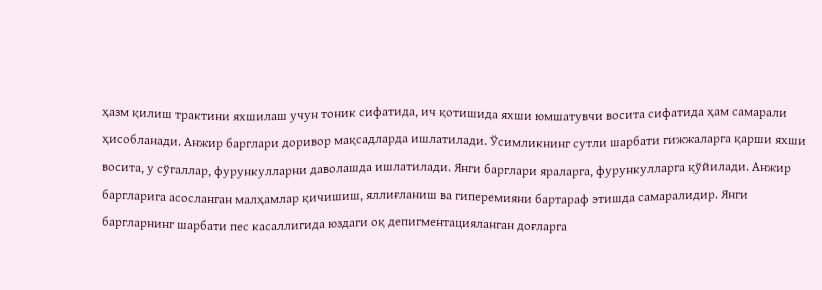ҳазм қилиш трактини яхшилаш учун тоник сифатида, ич қотишида яхши юмшатувчи восита сифатида ҳам самарали ҳисобланади. Анжир барглари доривор мақсадларда ишлатилади. Ўсимликнинг сутли шарбати гижжаларга қарши яхши восита, у сўгаллар, фурункулларни даволашда ишлатилади. Янги барглари яраларга, фурункулларга қўйилади. Анжир баргларига асосланган малҳамлар қичишиш, яллиғланиш ва гиперемияни бартараф этишда самаралидир. Янги баргларнинг шарбати пес касаллигида юздаги оқ депигментацияланган доғларга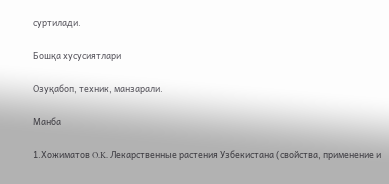суртилади.

Бошқа хусусиятлари

Озуқабоп, техник, манзарали.

Манба

1.Хожиматов O.K. Лекарственные растения Узбекистана (свойства, применение и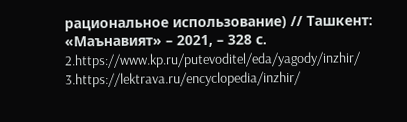рациональное использование) // Ташкент: «Маънавият» – 2021, – 328 с. 2.https://www.kp.ru/putevoditel/eda/yagody/inzhir/ 3.https://lektrava.ru/encyclopedia/inzhir/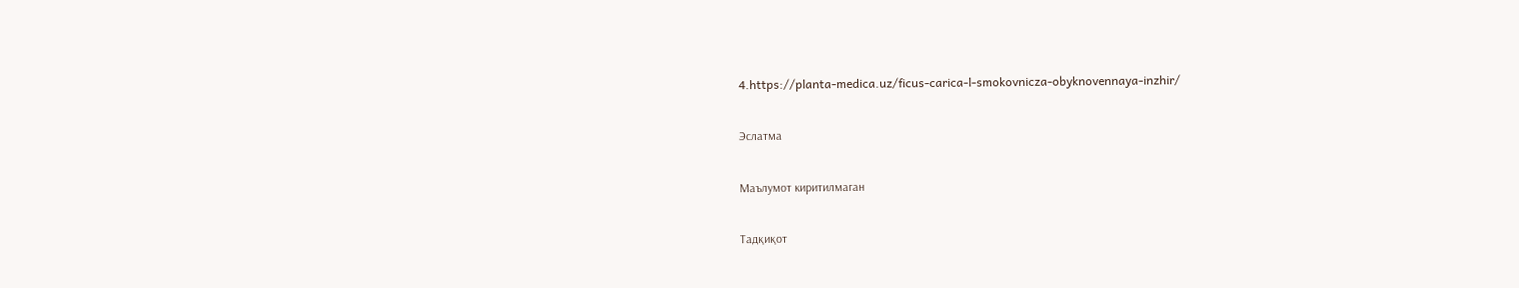4.https://planta-medica.uz/ficus-carica-l-smokovnicza-obyknovennaya-inzhir/

Эслатма

Маълумот киритилмаган

Тадқиқот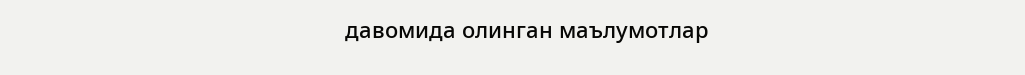давомида олинган маълумотлар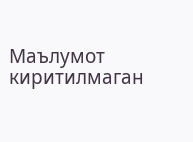Маълумот киритилмаган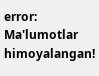error: Ma'lumotlar himoyalangan!